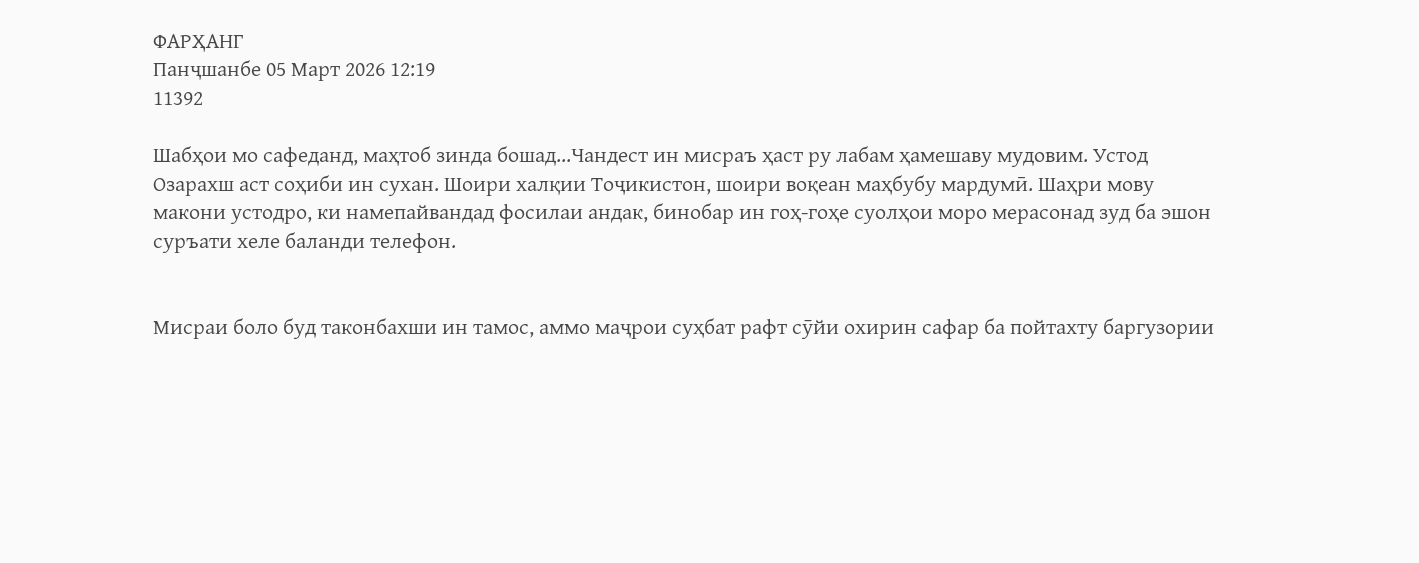ФАРҲАНГ
Панҷшанбе 05 Март 2026 12:19
11392

Шабҳои мо сафеданд, маҳтоб зинда бошад...Чандест ин мисраъ ҳаст ру лабам ҳамешаву мудовим. Устод Озарахш аст соҳиби ин сухан. Шоири халқии Тоҷикистон, шоири воқеан маҳбубу мардумӣ. Шаҳри мову макони устодро, ки намепайвандад фосилаи андак, бинобар ин гоҳ-гоҳе суолҳои моро мерасонад зуд ба эшон суръати хеле баланди телефон.


Мисраи боло буд таконбахши ин тамос, аммо маҷрои суҳбат рафт сӯйи охирин сафар ба пойтахту баргузории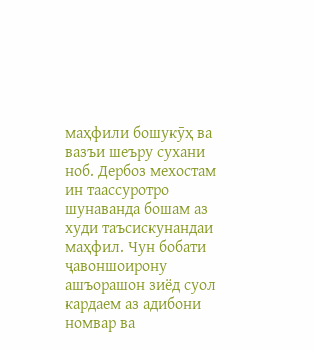маҳфили бошукӯҳ ва вазъи шеъру сухани ноб. Дербоз мехостам ин таассуротро шунаванда бошам аз худи таъсискунандаи маҳфил. Чун бобати ҷавоншоирону ашъорашон зиёд суол кардаем аз адибони номвар ва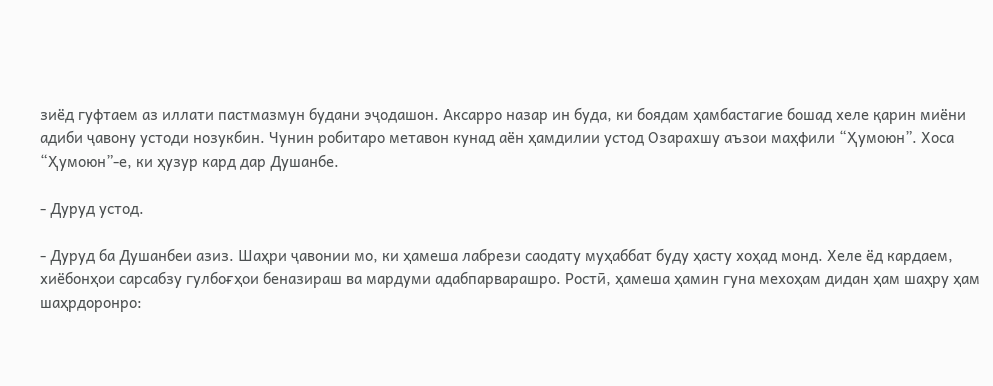зиёд гуфтаем аз иллати пастмазмун будани эҷодашон. Аксарро назар ин буда, ки боядам ҳамбастагие бошад хеле қарин миёни адиби ҷавону устоди нозукбин. Чунин робитаро метавон кунад аён ҳамдилии устод Озарахшу аъзои маҳфили “Ҳумоюн”. Хоса “Ҳумоюн”-е, ки ҳузур кард дар Душанбе.

- Дуруд устод.

- Дуруд ба Душанбеи азиз. Шаҳри ҷавонии мо, ки ҳамеша лабрези саодату муҳаббат буду ҳасту хоҳад монд. Хеле ёд кардаем, хиёбонҳои сарсабзу гулбоғҳои беназираш ва мардуми адабпарварашро. Ростӣ, ҳамеша ҳамин гуна мехоҳам дидан ҳам шаҳру ҳам шаҳрдоронро: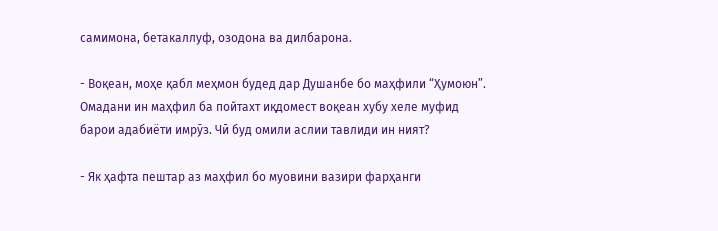самимона, бетакаллуф, озодона ва дилбарона.

- Воқеан, моҳе қабл меҳмон будед дар Душанбе бо маҳфили “Ҳумоюн”. Омадани ин маҳфил ба пойтахт иқдомест воқеан хубу хеле муфид барои адабиёти имрӯз. Чӣ буд омили аслии тавлиди ин ният?

- Як ҳафта пештар аз маҳфил бо муовини вазири фарҳанги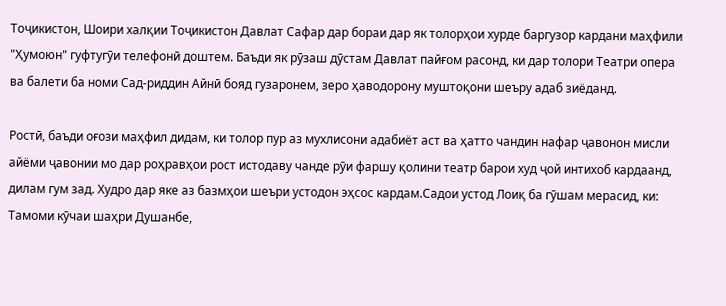Тоҷикистон, Шоири халқии Тоҷикистон Давлат Сафар дар бораи дар як толорҳои хурде баргузор кардани маҳфили "Ҳумоюн" гуфтугӯи телефонӣ доштем. Баъди як рӯзаш дӯстам Давлат пайғом расонд, ки дар толори Театри опера ва балети ба номи Сад-риддин Айнӣ бояд гузаронем, зеро ҳаводорону муштоқони шеъру адаб зиёданд.

Ростӣ, баъди оғози маҳфил дидам, ки толор пур аз мухлисони адабиёт аст ва ҳатто чандин нафар ҷавонон мисли айёми ҷавонии мо дар роҳравҳои рост истодаву чанде рӯи фаршу қолини театр барои худ ҷой интихоб кардаанд, дилам гум зад. Худро дар яке аз базмҳои шеъри устодон эҳсос кардам.Садои устод Лоиқ ба гӯшам мерасид, ки:
Тамоми кӯчаи шаҳри Душанбе,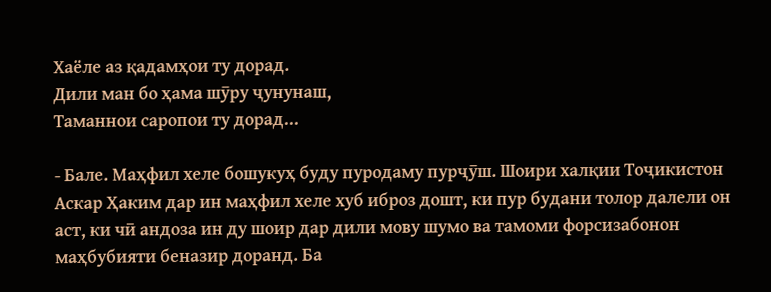Хаёле аз қадамҳои ту дорад.
Дили ман бо ҳама шӯру ҷунунаш,
Таманнои саропои ту дорад...

- Бале. Маҳфил хеле бошукуҳ буду пуродаму пурҷӯш. Шоири халқии Тоҷикистон Аскар Ҳаким дар ин маҳфил хеле хуб иброз дошт, ки пур будани толор далели он аст, ки чӣ андоза ин ду шоир дар дили мову шумо ва тамоми форсизабонон маҳбубияти беназир доранд. Ба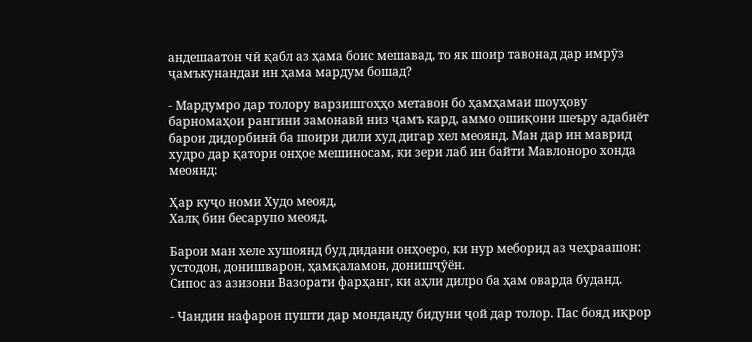андешаатон чӣ қабл аз ҳама боис мешавад, то як шоир тавонад дар имрӯз ҷамъкунандаи ин ҳама мардум бошад?

- Мардумро дар толору варзишгоҳҳо метавон бо ҳамҳамаи шоуҳову барномаҳои рангини замонавӣ низ ҷамъ кард, аммо ошиқони шеъру адабиёт барои дидорбинӣ ба шоири дили худ дигар хел меоянд. Ман дар ин маврид худро дар қатори онҳое мешиносам, ки зери лаб ин байти Мавлоноро хонда меоянд:

Ҳар куҷо номи Худо меояд,
Халқ бин бесарупо меояд.

Барои ман хеле хушоянд буд дидани онҳоеро, ки нур меборид аз чеҳраашон: устодон, донишварон, ҳамқаламон, донишҷӯён.
Сипос аз азизони Вазорати фарҳанг, ки аҳли дилро ба ҳам оварда буданд.

- Чандин нафарон пушти дар монданду бидуни ҷой дар толор. Пас бояд иқрор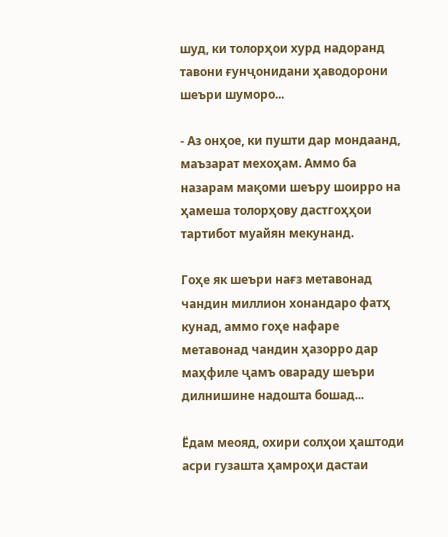шуд, ки толорҳои хурд надоранд тавони ғунҷонидани ҳаводорони шеъри шуморо...

- Аз онҳое, ки пушти дар мондаанд, маъзарат мехоҳам. Аммо ба назарам мақоми шеъру шоирро на ҳамеша толорҳову дастгоҳҳои тартибот муайян мекунанд.

Гоҳе як шеъри нағз метавонад чандин миллион хонандаро фатҳ кунад, аммо гоҳе нафаре метавонад чандин ҳазорро дар маҳфиле ҷамъ овараду шеъри дилнишине надошта бошад...

Ёдам меояд, охири солҳои ҳаштоди асри гузашта ҳамроҳи дастаи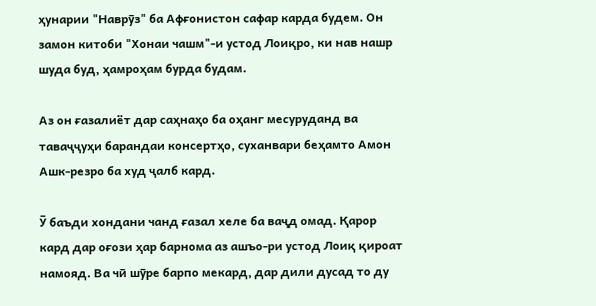ҳунарии "Наврӯз" ба Афғонистон сафар карда будем. Он замон китоби "Хонаи чашм"-и устод Лоиқро, ки нав нашр шуда буд, ҳамроҳам бурда будам.

Аз он ғазалиёт дар саҳнаҳо ба оҳанг месуруданд ва таваҷҷуҳи барандаи консертҳо, суханвари беҳамто Амон Ашк-резро ба худ ҷалб кард.

Ӯ баъди хондани чанд ғазал хеле ба ваҷд омад. Қарор кард дар оғози ҳар барнома аз ашъо-ри устод Лоиқ қироат намояд. Ва чӣ шӯре барпо мекард, дар дили дусад то ду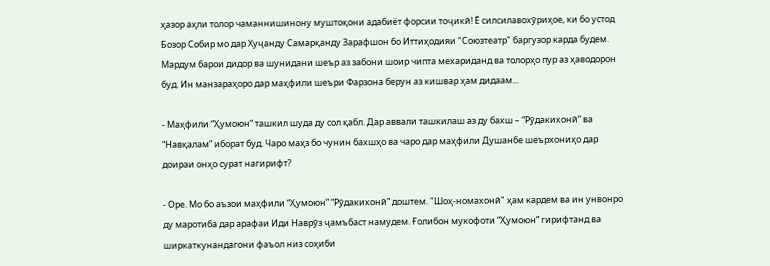ҳазор аҳли толор чаманнишинону муштоқони адабиёт форсии тоҷикӣ! Ё силсилавохӯриҳое, ки бо устод Бозор Собир мо дар Хуҷанду Самарқанду Зарафшон бо Иттиҳодияи "Союзтеатр" баргузор карда будем. Мардум барои дидор ва шунидани шеър аз забони шоир чипта мехариданд ва толорҳо пур аз ҳаводорон буд. Ин манзараҳоро дар маҳфили шеъри Фарзона берун аз кишвар ҳам дидаам...

- Маҳфили “Ҳумоюн” ташкил шуда ду сол қабл. Дар аввали ташкилаш аз ду бахш – “Рӯдакихонӣ” ва “Навқалам” иборат буд. Чаро маҳз бо чунин бахшҳо ва чаро дар маҳфили Душанбе шеърхониҳо дар доираи онҳо сурат нагирифт?

- Оре. Мо бо аъзои маҳфили “Ҳумоюн” “Рӯдакихонӣ” доштем. "Шоҳ-номахонӣ" ҳам кардем ва ин унвонро ду маротиба дар арафаи Иди Наврӯз ҷамъбаст намудем. Ғолибон мукофоти “Ҳумоюн” гирифтанд ва ширкаткунандагони фаъол низ соҳиби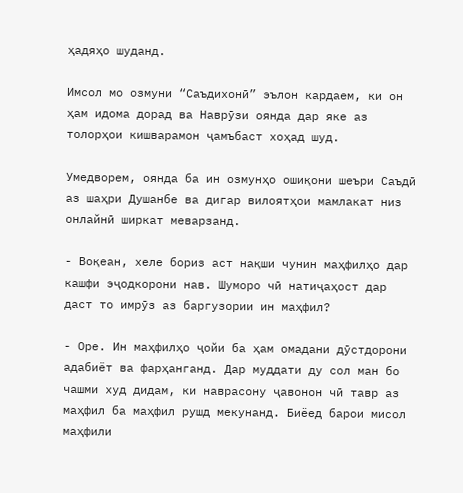ҳадяҳо шуданд.

Имсол мо озмуни “Саъдихонӣ” эълон кардаем, ки он ҳам идома дорад ва Наврӯзи оянда дар яке аз толорҳои кишварамон ҷамъбаст хоҳад шуд.

Умедворем, оянда ба ин озмунҳо ошиқони шеъри Саъдӣ аз шаҳри Душанбе ва дигар вилоятҳои мамлакат низ онлайнӣ ширкат меварзанд.

- Воқеан, хеле бориз аст нақши чунин маҳфилҳо дар кашфи эҷодкорони нав. Шуморо чӣ натиҷаҳост дар даст то имрӯз аз баргузории ин маҳфил?

- Оре. Ин маҳфилҳо ҷойи ба ҳам омадани дӯстдорони адабиёт ва фарҳанганд. Дар муддати ду сол ман бо чашми худ дидам, ки наврасону ҷавонон чӣ тавр аз маҳфил ба маҳфил рушд мекунанд. Биёед барои мисол маҳфили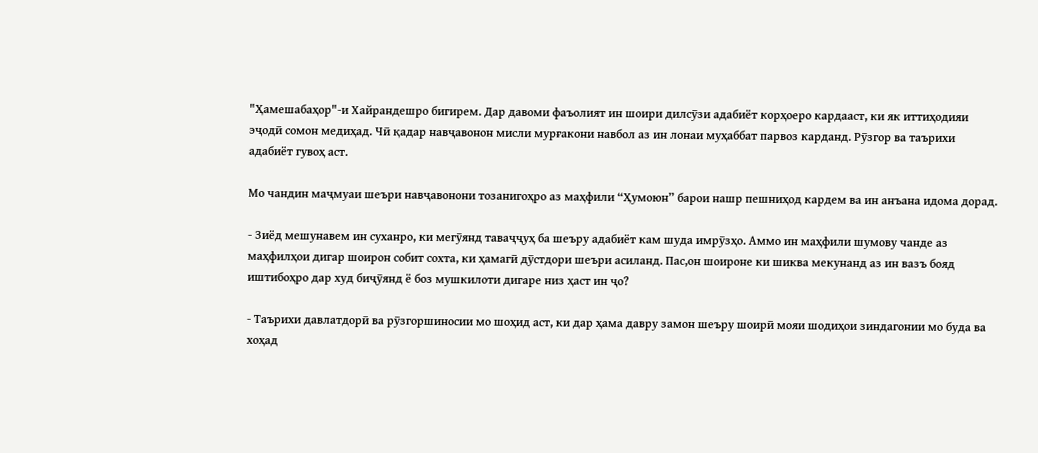"Ҳамешабаҳор"-и Хайрандешро бигирем. Дар давоми фаъолият ин шоири дилсӯзи адабиёт корҳоеро кардааст, ки як иттиҳодияи эҷодӣ сомон медиҳад. Чӣ қадар навҷавонон мисли мурғакони навбол аз ин лонаи муҳаббат парвоз карданд. Рӯзгор ва таърихи адабиёт гувоҳ аст.

Мо чандин маҷмуаи шеъри навҷавонони тозанигоҳро аз маҳфили “Ҳумоюн” барои нашр пешниҳод кардем ва ин анъана идома дорад.

- Зиёд мешунавем ин суханро, ки мегӯянд таваҷҷуҳ ба шеъру адабиёт кам шуда имрӯзҳо. Аммо ин маҳфили шумову чанде аз маҳфилҳои дигар шоирон собит сохта, ки ҳамагӣ дӯстдори шеъри асиланд. Пас,он шоироне ки шиква мекунанд аз ин вазъ бояд иштибоҳро дар худ биҷӯянд ё боз мушкилоти дигаре низ ҳаст ин ҷо?

- Таърихи давлатдорӣ ва рӯзгоршиносии мо шоҳид аст, ки дар ҳама давру замон шеъру шоирӣ мояи шодиҳои зиндагонии мо буда ва хоҳад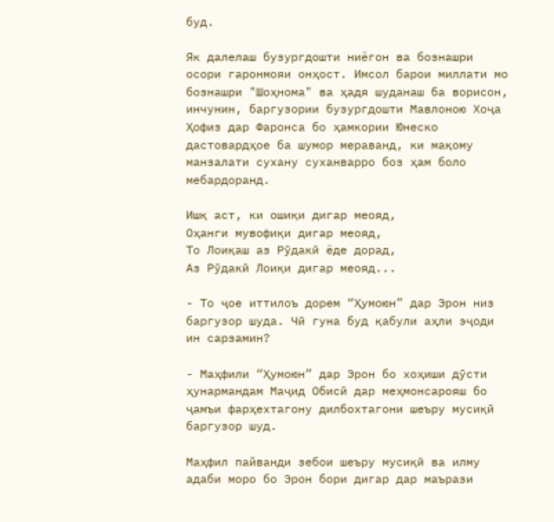буд.

Як далелаш бузургдошти ниёгон ва бознашри осори гаронмояи онҳост. Имсол барои миллати мо бознашри "Шоҳнома" ва ҳадя шуданаш ба ворисон, инчунин, баргузории бузургдошти Мавлоною Хоҷа Ҳофиз дар Фаронса бо ҳамкории Юнеско дастовардҳое ба шумор мераванд, ки мақому манзалати сухану суханварро боз ҳам боло мебардоранд.

Ишқ аст, ки ошиқи дигар меояд,
Оҳанги мувофиқи дигар меояд,
То Лоиқаш аз Рӯдакӣ ёде дорад,
Аз Рӯдакӣ Лоиқи дигар меояд...

- То ҷое иттилоъ дорем “Ҳумоюн” дар Эрон низ баргузор шуда. Чӣ гуна буд қабули аҳли эҷоди ин сарзамин?

- Маҳфили “Ҳумоюн” дар Эрон бо хоҳиши дӯсти ҳунармандам Маҷид Обисӣ дар меҳмонсарояш бо ҷамъи фарҳехтагону дилбохтагони шеъру мусиқӣ баргузор шуд.

Маҳфил пайванди зебои шеъру мусиқӣ ва илму адаби моро бо Эрон бори дигар дар маърази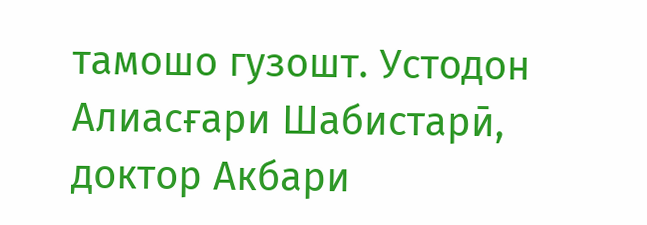тамошо гузошт. Устодон Алиасғари Шабистарӣ, доктор Акбари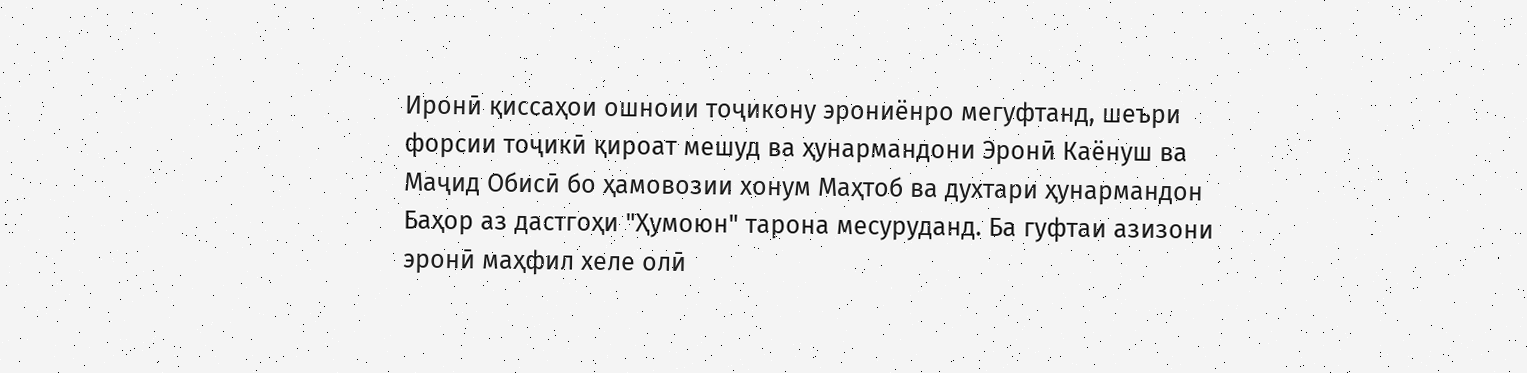Иронӣ қиссаҳои ошноии тоҷикону эрониёнро мегуфтанд, шеъри форсии тоҷикӣ қироат мешуд ва ҳунармандони Эронӣ Каёнуш ва Маҷид Обисӣ бо ҳамовозии хонум Маҳтоб ва духтари ҳунармандон Баҳор аз дастгоҳи "Ҳумоюн" тарона месуруданд. Ба гуфтаи азизони эронӣ маҳфил хеле олӣ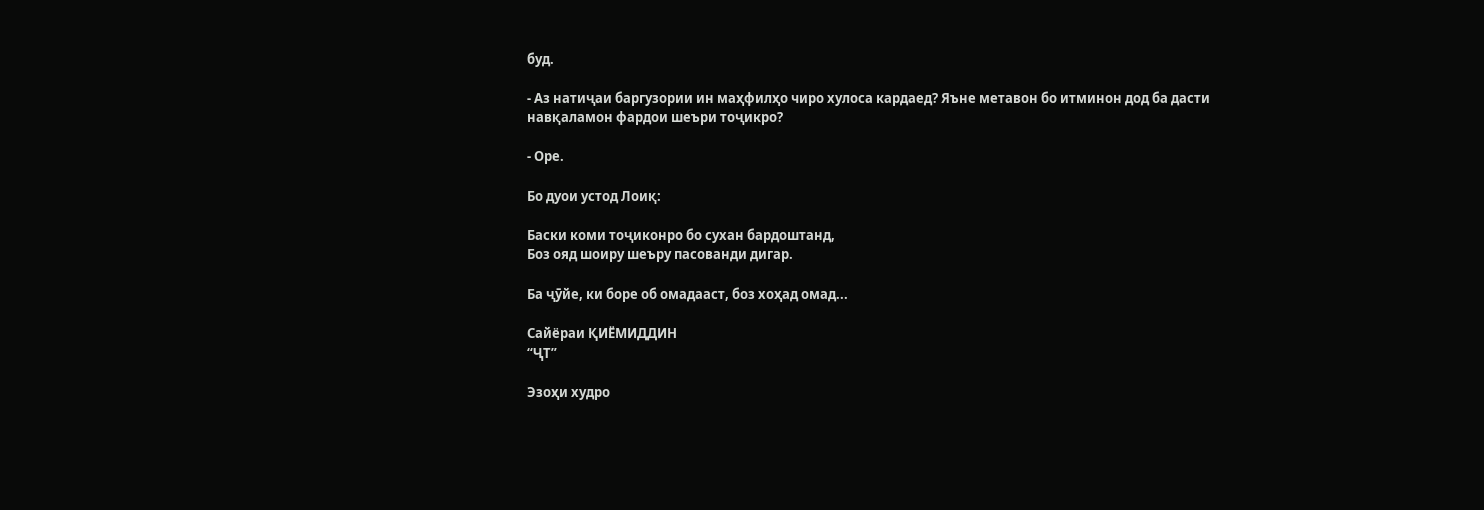буд.

- Аз натиҷаи баргузории ин маҳфилҳо чиро хулоса кардаед? Яъне метавон бо итминон дод ба дасти навқаламон фардои шеъри тоҷикро?

- Оре.

Бо дуои устод Лоиқ:

Баски коми тоҷиконро бо сухан бардоштанд,
Боз ояд шоиру шеъру пасованди дигар.

Ба ҷӯйе, ки боре об омадааст, боз хоҳад омад...

Сайёраи ҚИЁМИДДИН
“ҶТ”

Эзоҳи худро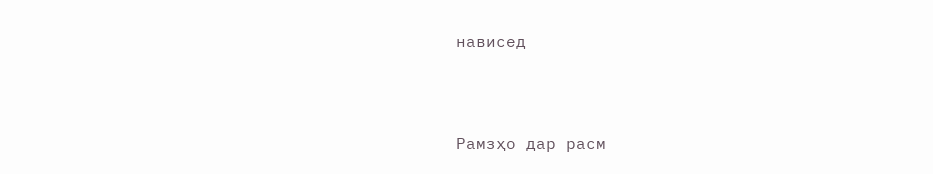нависед



Рамзҳо дар расм